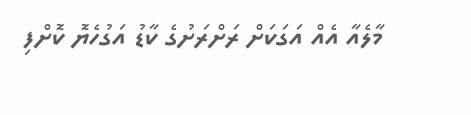މާލެއާ އެއް އަގަކަށް ރަށްރަށުގެ ކާޑު އަގުހެޔޮ ކޮށްފި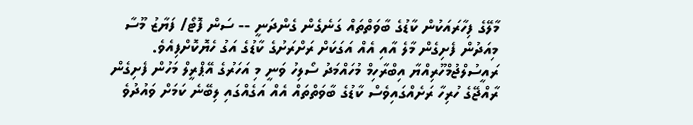މާލޭގެ ފިހާރައަކުން ކާޑުގެ ބާވަތްތައް ގަނެގެން ގެންދަނީ -- ސަން ފޮޓޯ/ ފަޔާޒު މޫސާ
މިއަދުން ފެށިގެން މާލެ އާއި އެއް އަގަކަށް ރަށްރަށުގެ ކާޑުގެ އަގު ހެޔޮކޮށްފިއެވެ.
ރައީސުލްޖުމްހޫރިއްޔާ އިބްރާހިމް މުހައްމަދު ސޯލިހު ވަނީ މި އަހަރުގެ އޭޕްރީލް މަހުން ފެށިގެން ރާއްޖޭގެ ހުރިހާ ރަށެއްގައިވެސް ކާޑުގެ ބާވަތްތައް އެއް އަގެއްގައި ލިބޭނެ ކަމަށް ވައުދުވެ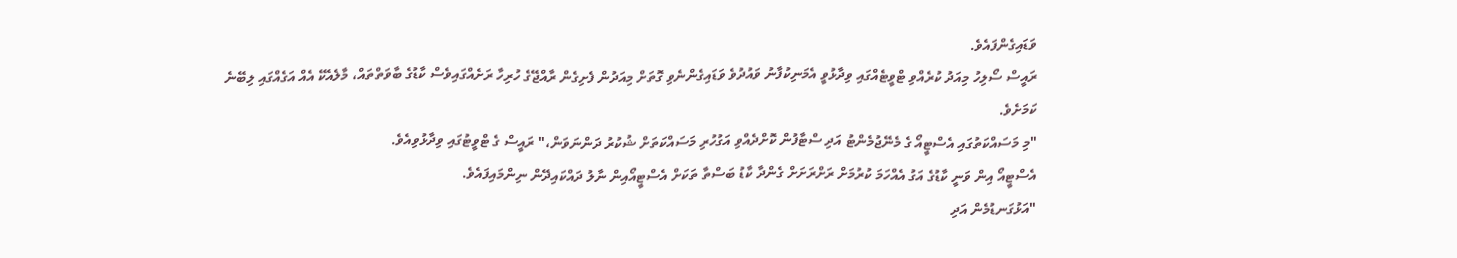ވަޑައިގެންފައެވެ.
ރައީސް ސޯލިހު މިއަދު ކުރެއްވި ޓްވީޓެއްގައި ވިދާޅުވީ އެމަނިކުފާނު ވައުދުވެ ވަޑައިގެންނެވި ގޮތަށް މިއަދުން ފެށިގެން ރާއްޖޭގެ ހުރިހާ ރަށެއްގައިވެސް ކާޑުގެ ބާވަތްތައް، މާލެއެކޭ އެއް އަގެއްގައި ލިބޭނެ ކަމަށެވެ.
"މި މަސައްކަތުގައި އެސްޓީއޯ ގެ މެނޭޖުމެންޓު އަދި ސްޓާފުން ކޮށްދެއްވި އަގުހުރި މަސައްކަތަށް ޝުކުރު ދަންނަވަން،" ރައީސް ގެ ޓްވީޓުގައި ވިދާޅުވިއެވެ.
އެސްޓީއޯ އިން ވަނީ ކާޑުގެ އަގު އެއްހަމަ ކުރުމަށް ރަށްރަށަށް ގެންދާ ކާޑު ބަސްތާ ތަކަށް އެސްޓީއޯއިން ނާލު ދައްކައިދޭން ނިންމައިފައެވެ.
"އަޅުގަނޑުމެން އަދި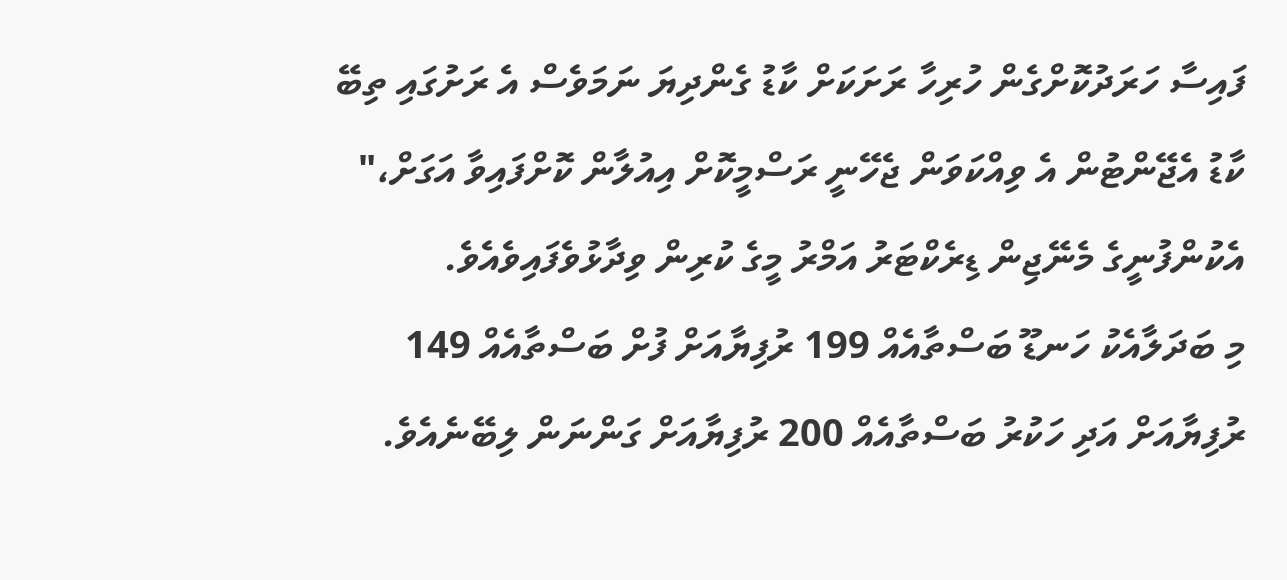ފައިސާ ހަރަދުކޮށްގެން ހުރިހާ ރަށަކަށް ކާޑު ގެންދިޔަ ނަމަވެސް އެ ރަށުގައި ތިބޭ ކާޑު އެޖޭންޓުން އެ ވިއްކަވަން ޖެހޭނީ ރަސްމީކޮށް އިއުލާން ކޮށްފައިވާ އަގަށް،" އެކުންފުނީގެ މެނޭޖިން ޑިރެކްޓަރު އަމްރު މީގެ ކުރިން ވިދާޅުވެފައިވެއެވެ.
މި ބަދަލާއެކު ހަނޑޫ ބަސްތާއެއް 199 ރުފިޔާއަށް ފުށް ބަސްތާއެއް 149 ރުފިޔާއަށް އަދި ހަކުރު ބަސްތާއެއް 200 ރުފިޔާއަށް ގަންނަން ލިބޭނެއެވެ.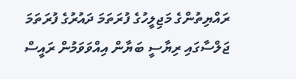ރައްޔިތުންގެ މަޖިލީހުގެ ފުރަތަމަ ދައުރުގެ ފުރަތަމަ ޖަލްސާގައި ރިޔާސީ ބަޔާން އިއްވަވަމުން ރައީސް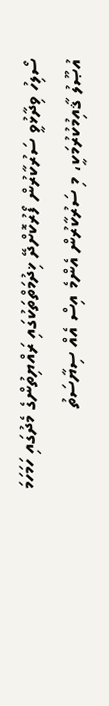ސޯލިހު ވިދާޅުވީ ސަރުކާރުން ފޯރުކޮށްދޭ ޚިދުމަތްތަކުގައި ރައްޔިތުންގެ މެދުގައި ހަމަހަމަ އުޞޫލު ޤާއިމުކުރުމަކީ، މި ސަރުކާރުން އެންމެ އިސް އެއް ސިޔާސަތު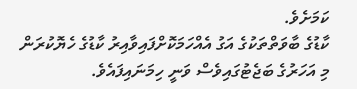ކަމަށެވެ.
ކާޑުގެ ބާވަތްތަކުގެ އަގު އެއްހަމަކޮށްފައިވާއިރު ކާޑުގެ ހެޔޮކުރަން މި އަހަރުގެ ބަޖެޓުގައިވެސް ވަނީ ހިމަނައިފައެވެ.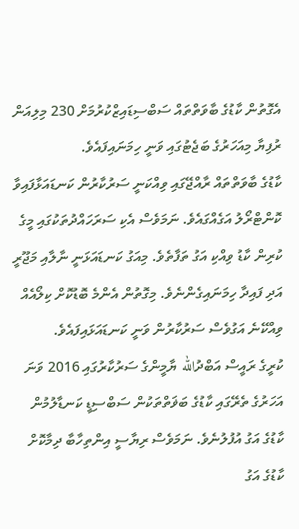އެގޮތުން ކާޑުގެ ބާވަތްތައް ސަބްސިޑައިޒްކުރުމަށް 230 މިލިއަން ރުފިޔާ މިއަހަރުގެ ބަޖެޓުގައި ވަނީ ހިމަނައިފައެވެ.
ކާޑުގެ ބާވަތްތައް ރާއްޖޭގައި ވިއްކަނީ ސަރުކާރުން ކަނޑައަޅާފައިވާ ކޮންޓްރޯލު އަގެއްގައެވެ. ނަމަވެސް އެކި ސަރަހައްދުތަކުގައި މީގެ ކުރިން ކާޑު ވިއްކި އަގު ތަފާތެވެ. މިއަގު ކަނޑައަޅަނީ ނާލާއި މަޖޫރީ އަދި ފައިދާ ހިމަނައިގެންނެވެ. މިގޮތުން އެންމެ ބޮޑުކޮށް ކިލޯއެއް ވިއްކޭނެ އަގުވެސް ސަރުކާރުން ވަނީ ކަނޑައަޅައިފައެވެ.
ކުރީގެ ރައީސް އަބްދުالله ޔާމީންގެ ސަރުކާރުގައި 2016 ވަނަ އަހަރުގެ ތެރޭގައި ކާޑުގެ ބަޥަތްތަކުން ސަބްސިޑީ ކަނޑާލުމުން ކާޑުގެ އަގު އުފުލުނެވެ. ނަމަވެސް ރިޔާސީ އިންތިހާބާ ދިމާކޮށް ކާޑުގެ އަގު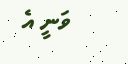ވަނީ އެ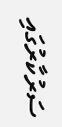ސަރުކާރުގައި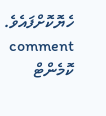ހެޔޮކޮށްފައެވެ.
comment ކޮމެންޓް